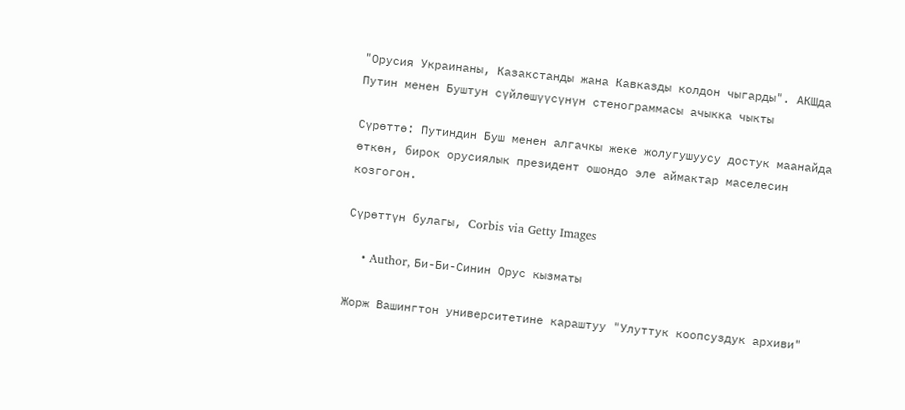"Орусия Украинаны, Казакстанды жана Кавказды колдон чыгарды". АКШда Путин менен Буштун сүйлөшүүсүнүн стенограммасы ачыкка чыкты

Сүрөттө: Путиндин Буш менен алгачкы жеке жолугушуусу достук маанайда өткөн, бирок орусиялык президент ошондо эле аймактар маселесин козгогон.

Сүрөттүн булагы, Corbis via Getty Images

    • Author, Би-Би-Синин Орус кызматы

Жорж Вашингтон университетине караштуу "Улуттук коопсуздук архиви"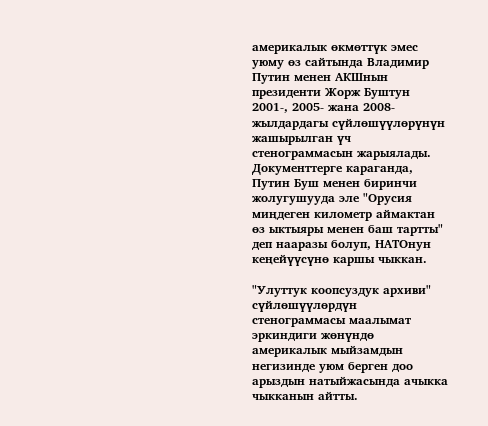америкалык өкмөттүк эмес уюму өз сайтында Владимир Путин менен АКШнын президенти Жорж Буштун 2001-, 2005- жана 2008-жылдардагы сүйлөшүүлөрүнүн жашырылган үч стенограммасын жарыялады. Документтерге караганда, Путин Буш менен биринчи жолугушууда эле "Орусия миңдеген километр аймактан өз ыктыяры менен баш тартты" деп нааразы болуп, НАТОнун кеңейүүсүнө каршы чыккан.

"Улуттук коопсуздук архиви" сүйлөшүүлөрдүн стенограммасы маалымат эркиндиги жөнүндө америкалык мыйзамдын негизинде уюм берген доо арыздын натыйжасында ачыкка чыкканын айтты.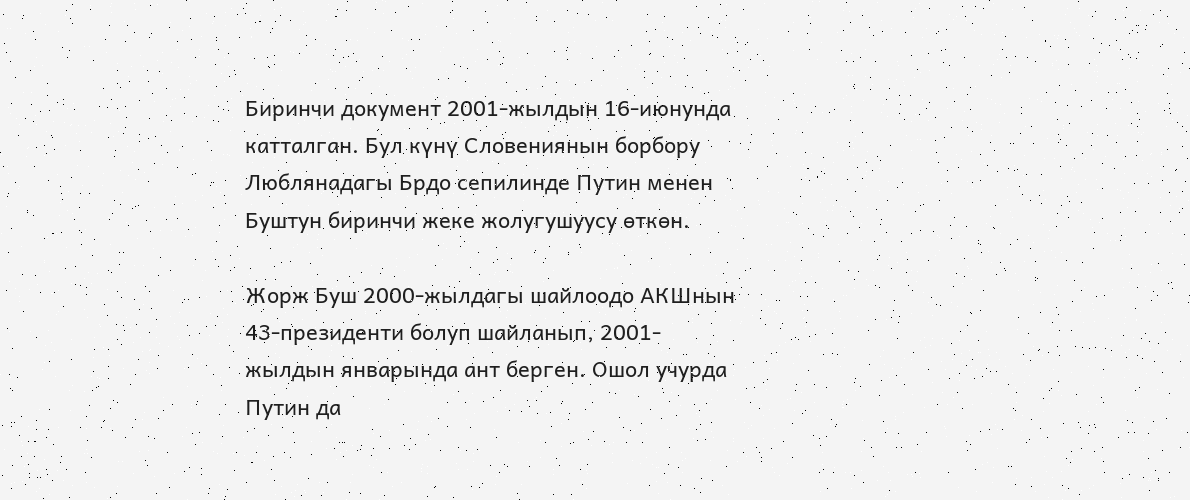Биринчи документ 2001-жылдын 16-июнунда катталган. Бул күнү Словениянын борбору Люблянадагы Брдо сепилинде Путин менен Буштун биринчи жеке жолугушуусу өткөн.

Жорж Буш 2000-жылдагы шайлоодо АКШнын 43-президенти болуп шайланып, 2001-жылдын январында ант берген. Ошол учурда Путин да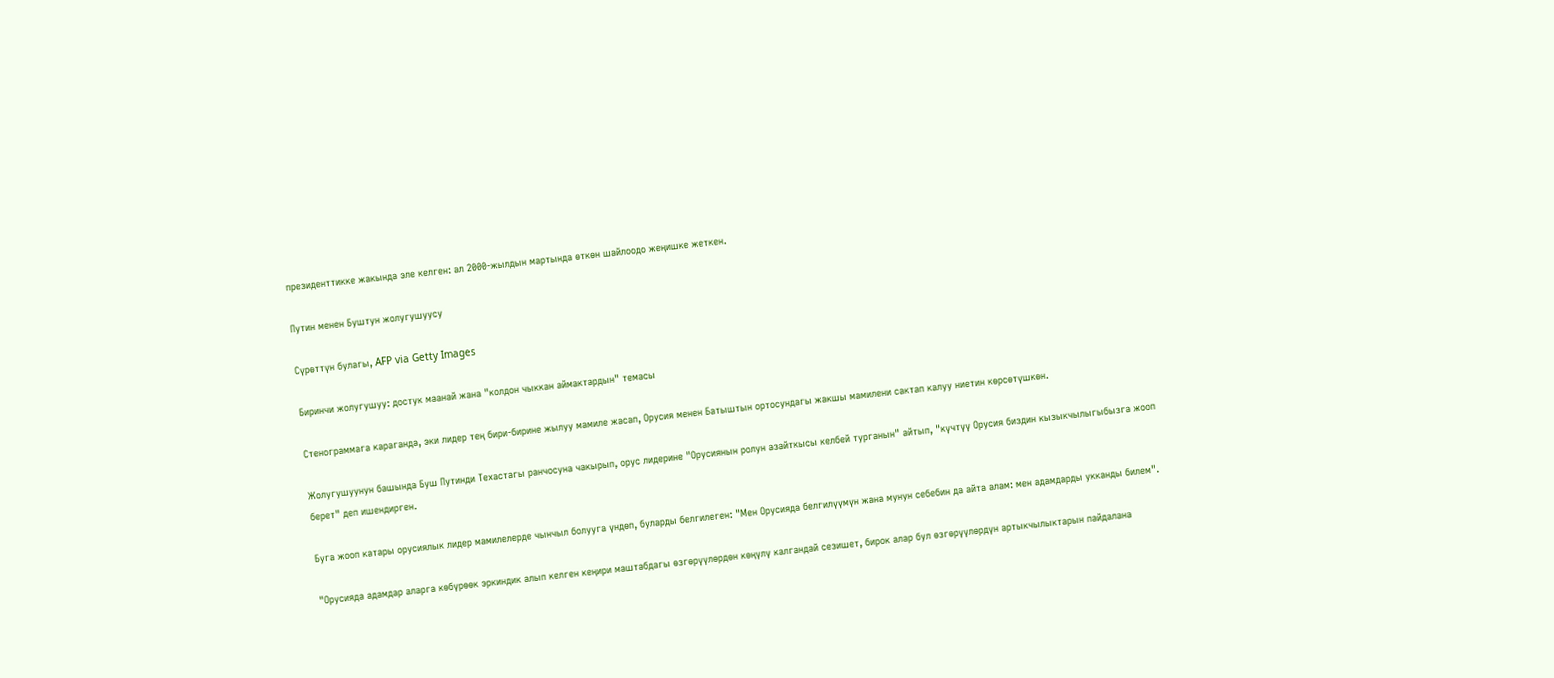президенттикке жакында эле келген: ал 2000-жылдын мартында өткөн шайлоодо жеңишке жеткен.

Путин менен Буштун жолугушуусу

Сүрөттүн булагы, AFP via Getty Images

Биринчи жолугушуу: достук маанай жана "колдон чыккан аймактардын" темасы

Стенограммага караганда, эки лидер тең бири-бирине жылуу мамиле жасап, Орусия менен Батыштын ортосундагы жакшы мамилени сактап калуу ниетин көрсөтүшкөн.

Жолугушуунун башында Буш Путинди Техастагы ранчосуна чакырып, орус лидерине "Орусиянын ролун азайткысы келбей турганын" айтып, "күчтүү Орусия биздин кызыкчылыгыбызга жооп берет" деп ишендирген.

Буга жооп катары орусиялык лидер мамилелерде чынчыл болууга үндөп, буларды белгилеген: "Мен Орусияда белгилүүмүн жана мунун себебин да айта алам: мен адамдарды укканды билем".

"Орусияда адамдар аларга көбүрөөк эркиндик алып келген кеңири маштабдагы өзгөрүүлөрдөн көңүлү калгандай сезишет, бирок алар бул өзгөрүүлөрдүн артыкчылыктарын пайдалана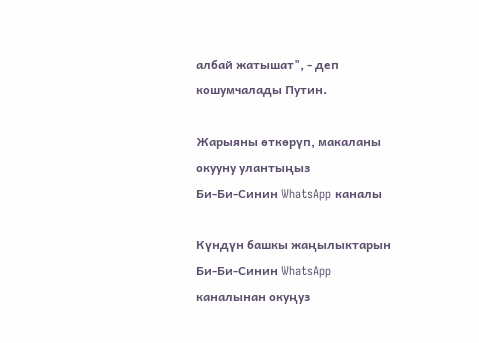албай жатышат", - деп кошумчалады Путин.

Жарыяны өткөрүп, макаланы окууну улантыңыз
Би-Би-Синин WhatsApp каналы

Күндүн башкы жаңылыктарын Би-Би-Синин WhatsApp каналынан окуңуз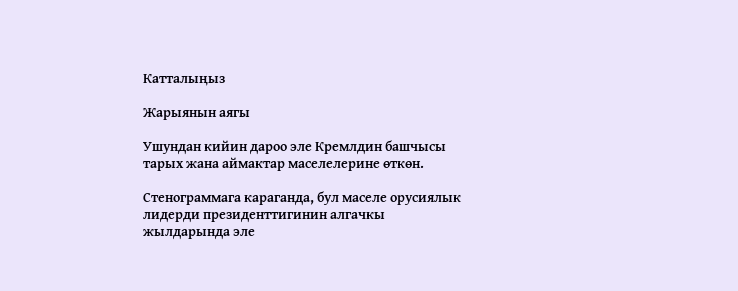Катталыңыз

Жарыянын аягы

Ушундан кийин дароо эле Кремлдин башчысы тарых жана аймактар маселелерине өткөн.

Стенограммага караганда, бул маселе орусиялык лидерди президенттигинин алгачкы жылдарында эле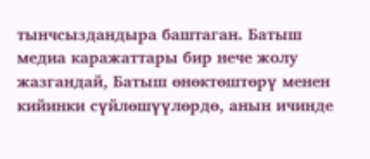тынчсыздандыра баштаган. Батыш медиа каражаттары бир нече жолу жазгандай, Батыш өнөктөштөрү менен кийинки сүйлөшүүлөрдө, анын ичинде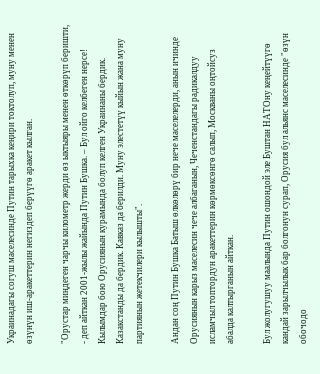Украинадагы согуш маселесинде Путин тарыхка кеңири токтолуп, муну менен өзүнүн иш-аракеттерин негиздеп берүүгө аракет кылган.

"Орустар миңдеген чарчы километр жерди өз ыктыяры менен өткөрүп беришти, - деп айткан 2001-жылы жайында Путин Бушка. – Бул ойго келбеген нерсе! Кылымдар бою Орусиянын курамында болуп келген Украинаны бердик. Казакстанды да бердик. Кавказ да берилди. Муну элестетүү кыйын жана муну партиянын жетекчилери кылышты".

Андан соң Путин Бушка Батыш өлкөлөрү бир нече маселелерди, анын ичинде Орусиянын карыз маселесин чече албаганын, Чеченстандагы радикалдуу исламчыл топтордун аракеттерин көрмөксөнгө салып, Москваны оңтойсуз абалда калтырганын айткан.

Бул жолугушуу маалында Путин ошондой эле Буштан НАТОну кеңейтүүгө кандай зарылчылык бар болгонун сурап, Орусия бул альянс маселесинде "өзүн обочодо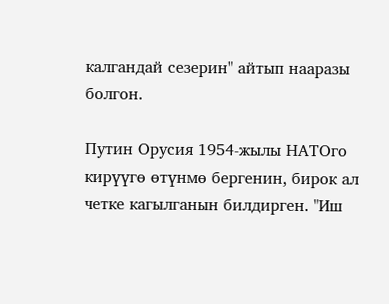калгандай сезерин" айтып нааразы болгон.

Путин Орусия 1954-жылы НАТОго кирүүгө өтүнмө бергенин, бирок ал четке кагылганын билдирген. "Иш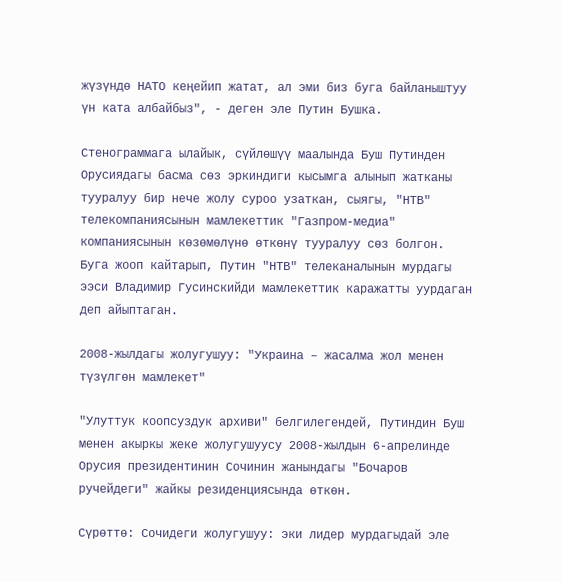жүзүндө НАТО кеңейип жатат, ал эми биз буга байланыштуу үн ката албайбыз", - деген эле Путин Бушка.

Стенограммага ылайык, сүйлөшүү маалында Буш Путинден Орусиядагы басма сөз эркиндиги кысымга алынып жатканы тууралуу бир нече жолу суроо узаткан, сыягы, "НТВ" телекомпаниясынын мамлекеттик "Газпром-медиа" компаниясынын көзөмөлүнө өткөнү тууралуу сөз болгон. Буга жооп кайтарып, Путин "НТВ" телеканалынын мурдагы ээси Владимир Гусинскийди мамлекеттик каражатты уурдаган деп айыптаган.

2008-жылдагы жолугушуу: "Украина – жасалма жол менен түзүлгөн мамлекет"

"Улуттук коопсуздук архиви" белгилегендей, Путиндин Буш менен акыркы жеке жолугушуусу 2008-жылдын 6-апрелинде Орусия президентинин Сочинин жанындагы "Бочаров ручейдеги" жайкы резиденциясында өткөн.

Сүрөттө: Сочидеги жолугушуу: эки лидер мурдагыдай эле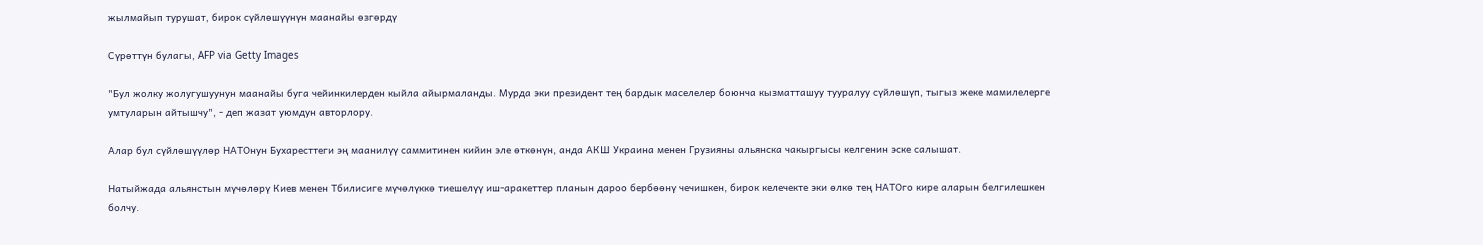жылмайып турушат, бирок сүйлөшүүнүн маанайы өзгөрдү

Сүрөттүн булагы, AFP via Getty Images

"Бул жолку жолугушуунун маанайы буга чейинкилерден кыйла айырмаланды. Мурда эки президент тең бардык маселелер боюнча кызматташуу тууралуу сүйлөшүп, тыгыз жеке мамилелерге умтуларын айтышчу", - деп жазат уюмдун авторлору.

Алар бул сүйлөшүүлөр НАТОнун Бухаресттеги эң маанилүү саммитинен кийин эле өткөнүн, анда АКШ Украина менен Грузияны альянска чакыргысы келгенин эске салышат.

Натыйжада альянстын мүчөлөрү Киев менен Тбилисиге мүчөлүккө тиешелүү иш-аракеттер планын дароо бербөөнү чечишкен, бирок келечекте эки өлкө тең НАТОго кире аларын белгилешкен болчу.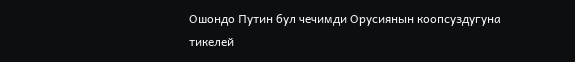Ошондо Путин бул чечимди Орусиянын коопсуздугуна тикелей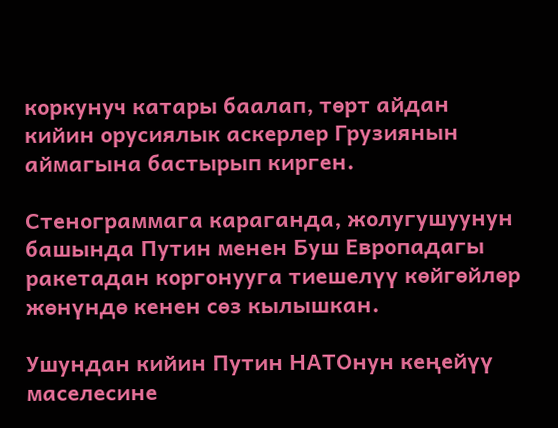коркунуч катары баалап, төрт айдан кийин орусиялык аскерлер Грузиянын аймагына бастырып кирген.

Стенограммага караганда, жолугушуунун башында Путин менен Буш Европадагы ракетадан коргонууга тиешелүү көйгөйлөр жөнүндө кенен сөз кылышкан.

Ушундан кийин Путин НАТОнун кеңейүү маселесине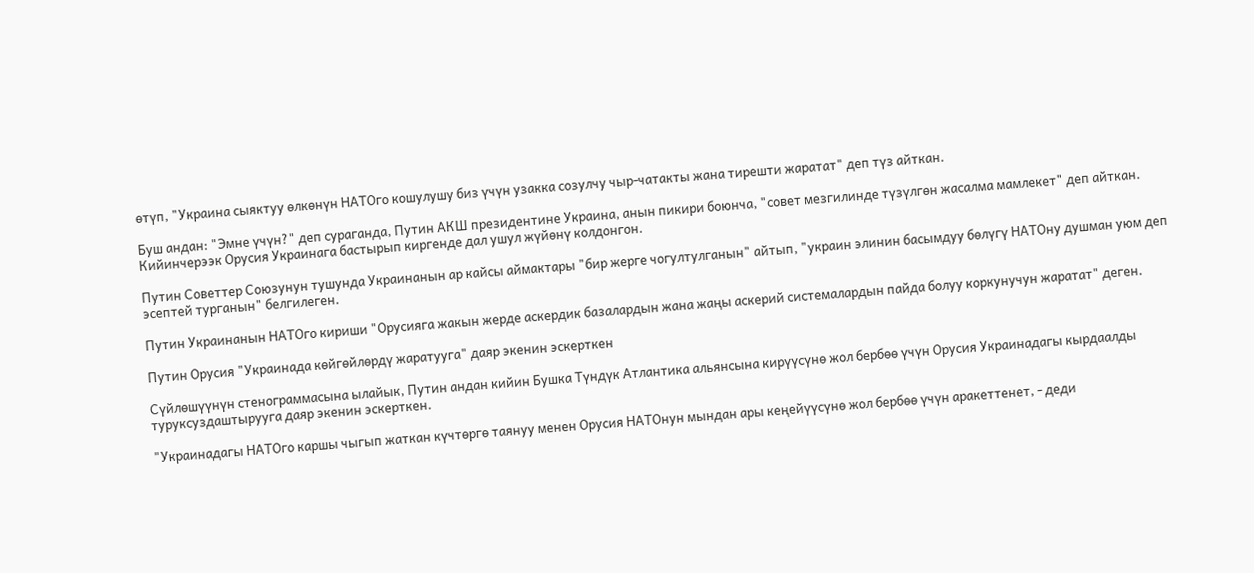өтүп, "Украина сыяктуу өлкөнүн НАТОго кошулушу биз үчүн узакка созулчу чыр-чатакты жана тирешти жаратат" деп түз айткан.

Буш андан: "Эмне үчүн?" деп сураганда, Путин АКШ президентине Украина, анын пикири боюнча, "совет мезгилинде түзүлгөн жасалма мамлекет" деп айткан. Кийинчерээк Орусия Украинага бастырып киргенде дал ушул жүйөнү колдонгон.

Путин Советтер Союзунун тушунда Украинанын ар кайсы аймактары "бир жерге чогултулганын" айтып, "украин элинин басымдуу бөлүгү НАТОну душман уюм деп эсептей турганын" белгилеген.

Путин Украинанын НАТОго кириши "Орусияга жакын жерде аскердик базалардын жана жаңы аскерий системалардын пайда болуу коркунучун жаратат" деген.

Путин Орусия "Украинада көйгөйлөрдү жаратууга" даяр экенин эскерткен

Сүйлөшүүнүн стенограммасына ылайык, Путин андан кийин Бушка Түндүк Атлантика альянсына кирүүсүнө жол бербөө үчүн Орусия Украинадагы кырдаалды туруксуздаштырууга даяр экенин эскерткен.

"Украинадагы НАТОго каршы чыгып жаткан күчтөргө таянуу менен Орусия НАТОнун мындан ары кеңейүүсүнө жол бербөө үчүн аракеттенет, - деди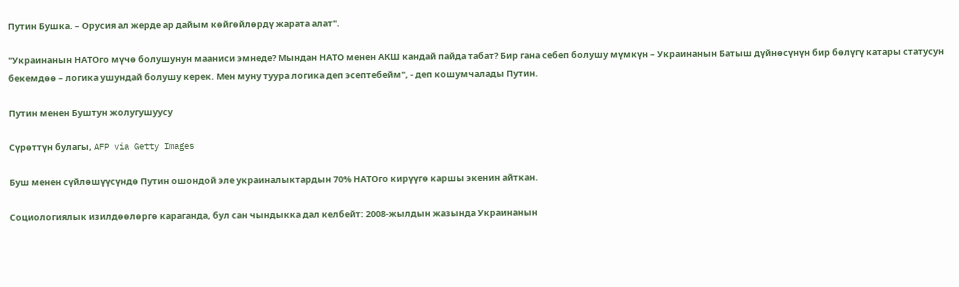Путин Бушка. – Орусия ал жерде ар дайым көйгөйлөрдү жарата алат".

"Украинанын НАТОго мүчө болушунун мааниси эмнеде? Мындан НАТО менен АКШ кандай пайда табат? Бир гана себеп болушу мүмкүн – Украинанын Батыш дүйнөсүнүн бир бөлүгү катары статусун бекемдөө – логика ушундай болушу керек. Мен муну туура логика деп эсептебейм", - деп кошумчалады Путин.

Путин менен Буштун жолугушуусу

Сүрөттүн булагы, AFP via Getty Images

Буш менен сүйлөшүүсүндө Путин ошондой эле украиналыктардын 70% НАТОго кирүүгө каршы экенин айткан.

Социологиялык изилдөөлөргө караганда, бул сан чындыкка дал келбейт: 2008-жылдын жазында Украинанын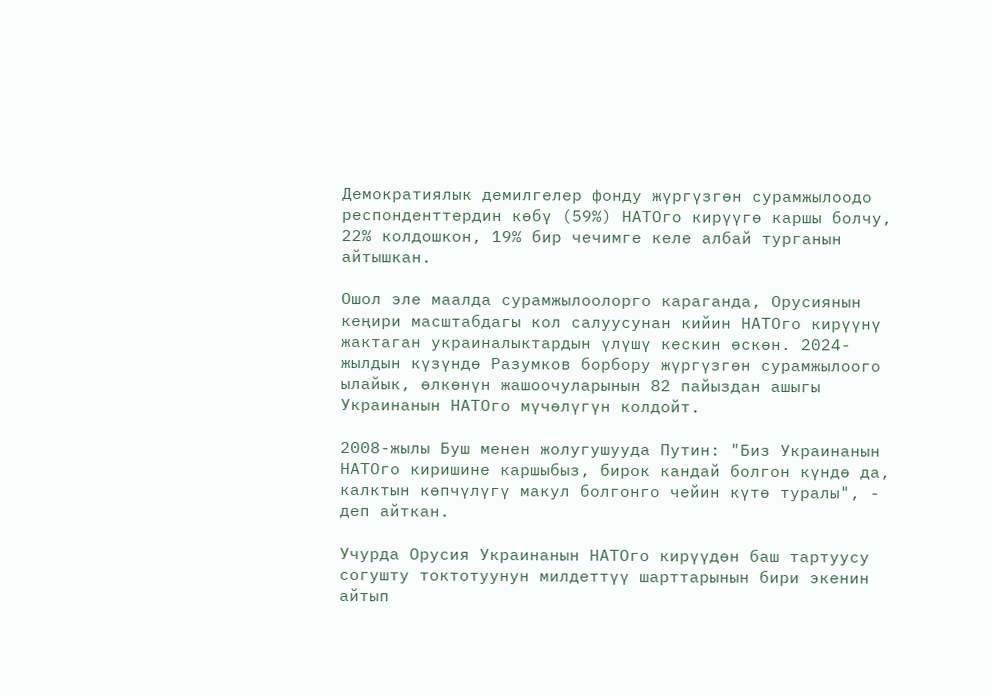Демократиялык демилгелер фонду жүргүзгөн сурамжылоодо респонденттердин көбү (59%) НАТОго кирүүгө каршы болчу, 22% колдошкон, 19% бир чечимге келе албай турганын айтышкан.

Ошол эле маалда сурамжылоолорго караганда, Орусиянын кеңири масштабдагы кол салуусунан кийин НАТОго кирүүнү жактаган украиналыктардын үлүшү кескин өскөн. 2024-жылдын күзүндө Разумков борбору жүргүзгөн сурамжылоого ылайык, өлкөнүн жашоочуларынын 82 пайыздан ашыгы Украинанын НАТОго мүчөлүгүн колдойт.

2008-жылы Буш менен жолугушууда Путин: "Биз Украинанын НАТОго киришине каршыбыз, бирок кандай болгон күндө да, калктын көпчүлүгү макул болгонго чейин күтө туралы", - деп айткан.

Учурда Орусия Украинанын НАТОго кирүүдөн баш тартуусу согушту токтотуунун милдеттүү шарттарынын бири экенин айтып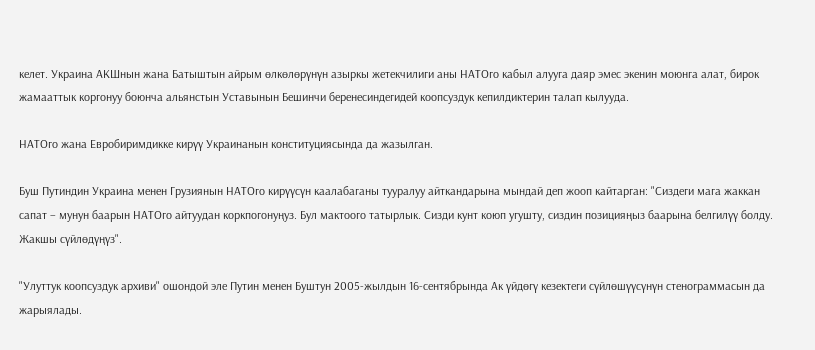келет. Украина АКШнын жана Батыштын айрым өлкөлөрүнүн азыркы жетекчилиги аны НАТОго кабыл алууга даяр эмес экенин моюнга алат, бирок жамааттык коргонуу боюнча альянстын Уставынын Бешинчи беренесиндегидей коопсуздук кепилдиктерин талап кылууда.

НАТОго жана Евробиримдикке кирүү Украинанын конституциясында да жазылган.

Буш Путиндин Украина менен Грузиянын НАТОго кирүүсүн каалабаганы тууралуу айткандарына мындай деп жооп кайтарган: "Сиздеги мага жаккан сапат – мунун баарын НАТОго айтуудан коркпогонуңуз. Бул мактоого татырлык. Сизди кунт коюп угушту, сиздин позицияңыз баарына белгилүү болду. Жакшы сүйлөдүңүз".

"Улуттук коопсуздук архиви" ошондой эле Путин менен Буштун 2005-жылдын 16-сентябрында Ак үйдөгү кезектеги сүйлөшүүсүнүн стенограммасын да жарыялады.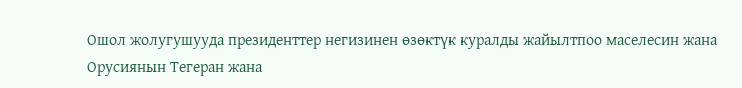Ошол жолугушууда президенттер негизинен өзөктүк куралды жайылтпоо маселесин жана Орусиянын Тегеран жана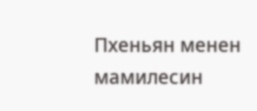Пхеньян менен мамилесин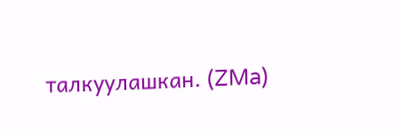талкуулашкан. (ZMa)